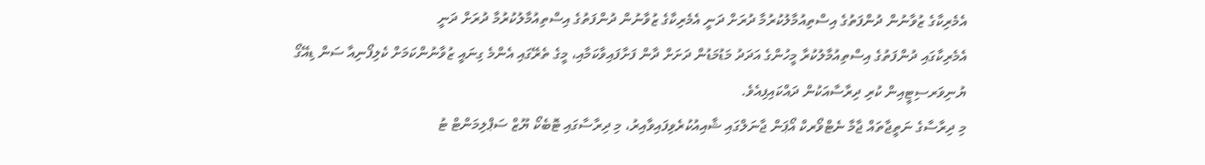އެމެރިކާގެ ޒުވާނުން ދުންފަތުގެ އިސްތިއުމާލުކުރުމާ ދުރަށް ދަނީ އެމެރިކާގެ ޒުވާނުން ދުންފަތުގެ އިސްތިއުމާލުކުރުމާ ދުރަށް ދަނީ
އެމެރިކާގައި ދުންފަތުގެ އިސްތިއުމާލުކުރާ މީހުންގެ އަދަދު މަޑުމަޑުން ދަށަށް ދާން ފަށާފައިވާކަމާއި، މީގެ ތެރޭގައި އެންމެ ގިނައީ ޒުވާނުންކަމަށް ކެލިފޯނިއާ ސަން ޑިއޭގޯ ޔުނިވަރސިޓީއިން ކުރި ދިރާސާއަކުން ދައްކައިފިއެވެ.
މި ދިރާސާގެ ނަތީޖާތައް ޖާމާ ނެޓްވޯރކް އޯޕަން ޖާނަލްގައި ޝާއިއުކުރެވިފައިވާއިރު، މި ދިރާސާގައި ޓޮބެކޯ ޔޫޒް ސަޕްލިމަންޓް ޓު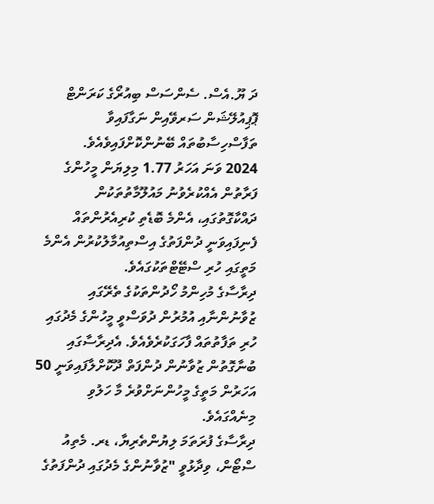ދަ ޔޫ.އެސް. ސެންސަސް ބިއުރޯގެ ކަރަންޓް ޕޮޕިއުލޭޝަން ސަރވޭއިން ނަގާފައިވާ ތަފާސްހިސާބުތައް ބޭނުންކޮށްފައިވެއެވެ.
2024 ވަނަ އަހަރު 1.77 މިލިޔަން މީހުންގެ ފަރާތުން އެއްކުރެވުނު މައުލޫމާތުތަކުން ދައްކާގޮތުގައި، އެންމެ ބޮޑެތި ކުރިއެރުންތައް ފެނިފައިވަނީ ދުންފަތުގެ އިސްތިއުމާލުކުރުން އެންމެ މަތީގައި ހުރި ސްޓޭޓްތަކުގައެވެ.
ދިރާސާގެ މުހިންމު ހޯދުންތަކުގެ ތެރޭގައި ޒުވާނުންނާއި އުމުރުން ދުވަސްވީ މީހުންގެ މެދުގައި ހުރި ތަފާތުތައް ފާހަގަކުރެވެއެވެ. އެދިރާސާގައި ބުނާގޮތުން ޒުވާނުން ދުންފަތް ދޫކޮށްލާފައިވަނީ 50 އަހަރުން މަތީގެ މީހުންނަށްވުރެ މާ ހަލުވި މިނެއްގައެވެ.
ދިރާސާގެ ފުރަތަމަ ލިޔުންތެރިޔާ، ޑރ. މެތިއު ސްޓޯން، ވިދާޅުވީ "ޒުވާނުންގެ މެދުގައި ދުންފަތުގެ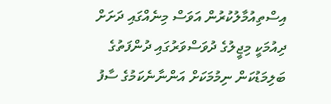އިސްތިއުމާލުކުރުން އަވަސް މިނެއްގައި ދަށަށް ދިއުމަކީ މިޖީލުގެ ދުވަސްވަރުގައި ދުންފަތުގެ ބަލިމަޑުކަން ނިމުމަކަށް އަންނާނެކަމުގެ ސާފު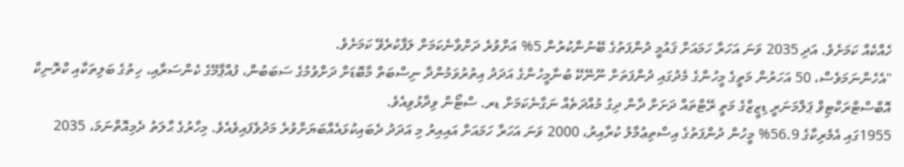ހެއްކެއް ކަމަށެވެ. އަދި 2035 ވަނަ އަހަރާ ހަމައަށް ޤައުމީ ދުންފަތުގެ ބޭނުންކުރުން 5% އަށްވުރެ ދަށްވާނެކަމަށް ލަފާކުރެވޭ ކަމަށެވެ.
"އެހެންނަމަވެސް، 50 އަހަރުން މަތީގެ މީހުންގެ މެދުގައި ދުންފަތަށް ނޫނޭކޭ ބުނާމީހުންގެ އަދަދު އިތުރުވަމުންދާ ނިސްބަތް މާބޮޑަށް ދަށްވުމުގެ ސަބަބުން، ފުއްޕާމޭގެ ކެންސަރާއި، ހިތުގެ ބަލިތަކާއި ކްރޮނިކް އޮބްސްޓްރަކްޓިވް ޕަލްމަނަރީ ޑިޒީޒްގެ މަތީ ރޭޓްތައް ދަށަށް ދާން ދިގު މުއްދަތެއް ނަގާނެކަމަށް ޑރ. ސްޓޯން ވިދާޅުވިއެވެ.
1955ގައި އެމެރިކާގެ 56.9% މީހުން ދުންފަތުގެ އިސްތިޢުމާލު ކުރާއިރު، 2000 ވަނަ އަހަރާ ހަމައަށް އައިއިރު މި އަދަދު ދެބައިކުޅައެއްބަޔަށްވުރެ މަދުވެފައިވެއެވެ. މިހާރުގެ ޙާލަތު ދެމިއޮތްނަމަ، 2035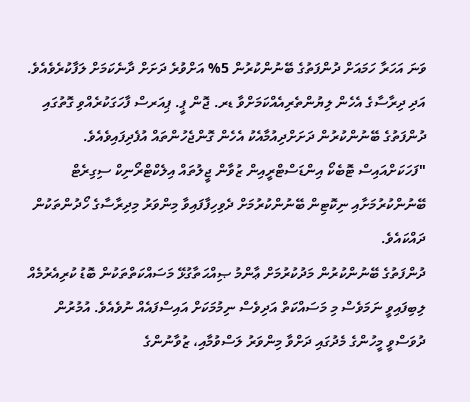ވަނަ އަހަރާ ހަމައަށް ދުންފަތުގެ ބޭނުންކުރުން 5% އަށްވުރެ ދަށަށް ދާނެކަމަށް ލަފާކުރެވެއެވެ.
އަދި ދިރާސާގެ އެހެން ލިޔުންތެރިއެއްކަމަށްވާ ޑރ. ޖޮން ޕީ. ޕިއަރސް ފާހަގަކުރެއްވި ގޮތުގައި ދުންފަތުގެ ބޭނުންކުރުން ދަށަށްދިއުމާއެކު އެހެން ގޮންޖެހުންތައް އުފެދިފައިވެއެވެ. "ފަހަކަށްއައިސް ޓޮބެކޯ އިންޑަސްޓްރީއިން ޒުވާން ޖީލުތައް އިލެކްޓްރޯނިކް ސިގިރެޓް ބޭނުންކުރުމަށާއި ނިކޮޓިން ބޭނުންކުރުމަށް ދެވިހިފާފައިވާ މިންވަރު މިދިރާސާގެ ހޯދުންތަކުން ދައްކައެވެ.
ދުންފަތުގެ ބޭނުންކުރުން މަދުކުރުމަށް ޢާންމު ޞިއްޙަތާގުޅޭ މަސައްކަތްތަކުން ބޮޑު ކުރިއެރުމެއް ލިބިފައިވީ ނަމަވެސް މި މަސައްކަތް އަދިވެސް ނިމުމަކަށް އައިސްފައެއް ނުވެއެވެ. އުމުރުން ދުވަސްވީ މީހުންގެ މެދުގައި ދަށްވާ މިންވަރު ލަސްވުމާއި، ޒުވާނުންގެ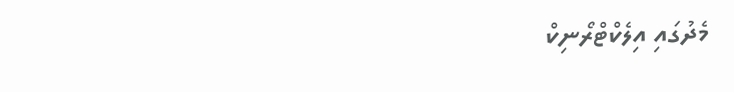މެދުގައި އިލެކްޓްރޯނިކް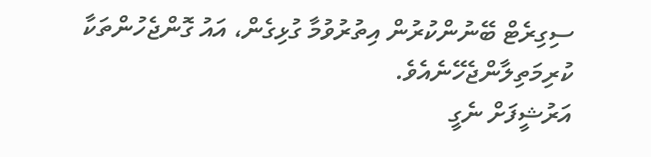ސިގިރެޓް ބޭނުންކުރުން އިތުރުވުމާ ގުޅިގެން، އައު ގޮންޖެހުންތަކާ ކުރިމަތިލާންޖެހޭނެއެވެ.
އަރުޝީފަށް ނެގީ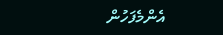އެންމެފަހުން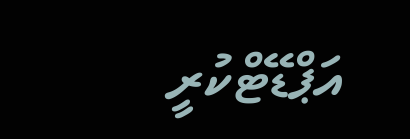އަޕްޑޭޓްކުރީ